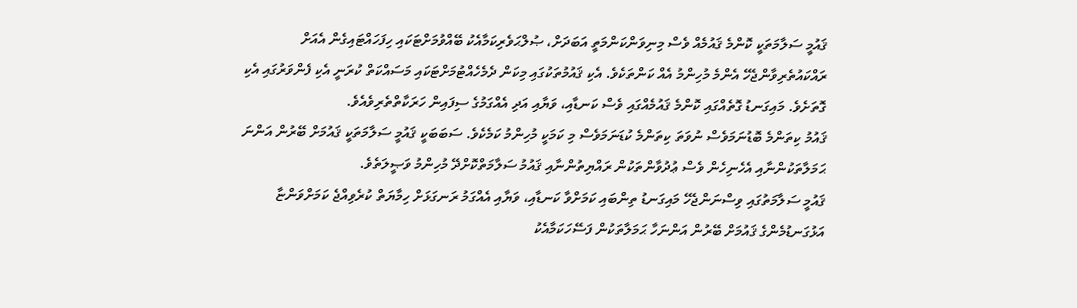ޤައުމީ ސަލާމަތަކީ ކޮންމެ ޤައުމެއް ވެސް މިނިވަންކަންމަތީ އަބަދަށް، ޞުލްޙަވެރިކަމާއެކު ބޭއްވުމަށްޓަކައި ހިފަހައްޓައިގެން އެއަށް ރައްކައުތެރިވާންޖެހޭ އެންމެ މުހިންމު އެއް ކަންތަކެވެ. އެކި ޤައުމުތަކުގައި މިކަން ދެމެހެއްޓުމަށްޓަކައި މަސައްކަތް ކުރަނީ އެކި ފެންވަރުގައި އެކި ގޮތަށެވެ. މައިގަނޑު ގޮތެއްގައި ކޮންމެ ޤައުމެއްގައި ވެސް ކަނޑާއި، ވަޔާއި އަދި އެއްގަމުގެ ސިފައިން ހަރަކާތްތެރިވެއެވެ.
ޤައުމު ކިތަންމެ ބޮޑުނަމަވެސް ނުވަތަ ކިތަންމެ ކުޑަނަމަވެސް މި ކަމަކީ މުހިންމު ކަމެކެވެ. ސަބަބަކީ ޤައުމީ ސަލާމަތަކީ ޤައުމަށް ބޭރުން އަންނަ ޙަމަލާތަކުންނާއި އެހެނިހެން ވެސް ޢުދުވާންތަކުން ރައްޔިތުންނާއި ޤައުމު ސަލާމަތްކޮށްދޭ މުހިންމު ވަޞީލަތެވެ.
ޤައުމީ ސަލާމަތުގައި ވިސްނަންޖެހޭ މައިގަނޑު ތިންބައި ކަމަށްވާ ކަނޑާއި، ވަޔާއި އެއްގަމު ރަނގަޅަށް ހިމާޔަތް ކުރެވިއްޖެ ކަމަށްވަންޏާ އަޅުގަނޑުމެންގެ ޤައުމަށް ބޭރުން އަންނަހާ ޙަމަލާތަކުން ފަސޭހަކަމާއެކު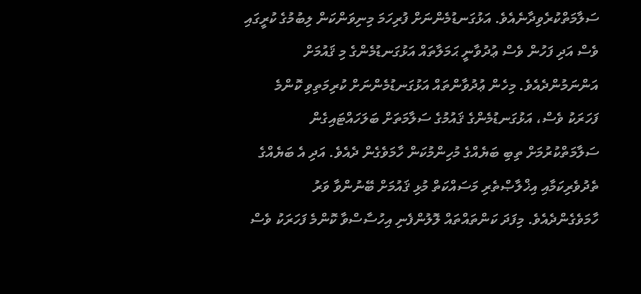ސަލާމަތްކުރެވިދާނެއެވެ. އަޅުގަނޑުމެންނަށް ފުރިހަމަ މިނިވަންކަން ލިބުމުގެ ކުރީގައި ވެސް އަދި ފަހުން ވެސް ޢުދުވާނީ ޙަމަލާތައް އަޅުގަނޑުމެންގެ މި ޤައުމަށް އަންނަމުންދެއެވެ. މިހެން ޢުދުވާންތައް އަޅުގަނޑުމެންނަށް ކުރިމަތިވި ކޮންމެ ފަހަރަކު ވެސް، އަޅުގަނޑުމެންގެ ޤައުމުގެ ސަލާމަތަށް ބަލަހައްޓައިގެން ސަލާމަތްކުރުމަށް ތިބި ބަޔެއްގެ މުހިންމުކަން ހާމަވެގެން ދެއެވެ. އަދި އެ ބަޔެއްގެ ތެދުވެރިކަމާއި އިޚްލާޞްތެރި މަސައްކަތް މުޅި ޤައުމަށް ބޭނުންވާ ވަރު ހާމަވެގެންދެއެވެ. މިފަދަ ކަންތައްތައް ލޮލުންފެނި އިހުސާސްވާ ކޮންމެ ފަހަރަކު ވެސް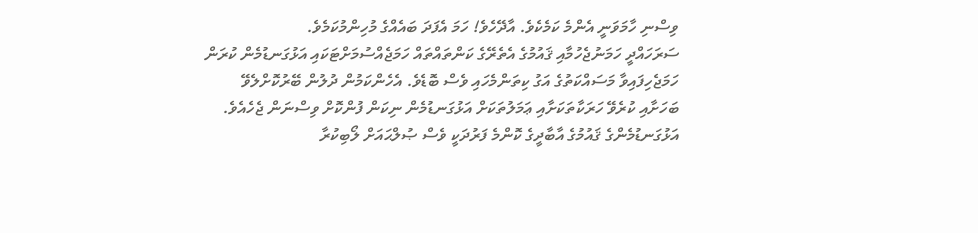ވިސްނި ހާމަވަނީ އެންމެ ކަމެކެވެ. އާދޭހެވެ! ހަމަ އެފަދަ ބައެއްގެ މުހިންމުކަމެވެ.
ސަރަހައްދީ ހަމަނުޖެހުމާއި ޤައުމުގެ އެތެރޭގެ ކަންތައްތައް ހަމަޖެއްސުމަށްޓަކައި އަޅުގަނޑުމެން ކުރަން ހަމަޖެހިފައިވާ މަސައްކަތުގެ އަގު ކިތަންމެހައި ވެސް ބޮޑެވެ. އެހެންކަމުން ދުލުން ބޭރުކޮށްލެވޭ ބަހަށާއި ކުރެވޭ ހަރަކާތަކަށާއި ޢަމަލުތަކަށް އަޅުގަނޑުމެން ނިކަން ފުންކޮށް ވިސްނަން ޖެހެއެވެ. އަޅުގަނޑުމެންގެ ޤައުމުގެ އާބާދީގެ ކޮންމެ ފަރުދަކީ ވެސް ޞުލްޙައަށް ލޯބިކުރާ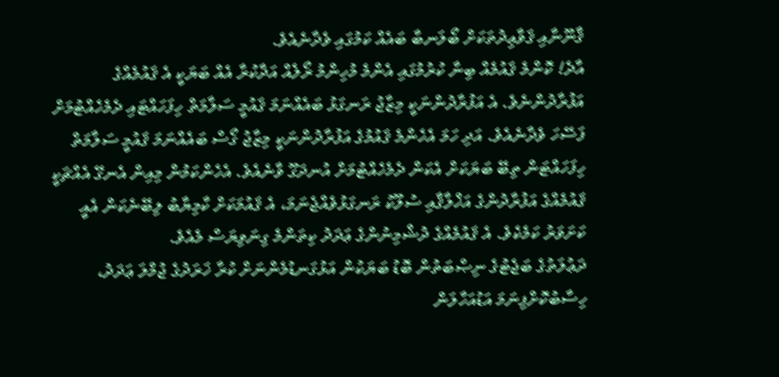ޤާނޫނާއި ޤަވާޢިދުތަކަށް ބޯލަނބާ ބައެއް ކަމުގައި ވެދާނެއެވެ.
އާދެ! ކޮންމެ ޤައުމެއް ބިނާ ކުރުމުގައި އެންމެ މުހިންމު ރޯލެއް އަދާކުރާ އެއް ބަޔަކީ އެ ޤައުމެއްގެ އަފުރާދުންނެވެ. އެ އަފުރާދުންނަކީ މިޒާޖު ރަނގަޅު ބައެއްނަމަ ޤައުމީ ސަލާމަތް ހިފަހައްޓައި ދެމެހެއްޓުމަށް ފަސޭހަ ވެދާނެއެވެ. އަދި ހަމަ އެހެންމެ ޤައުމުގެ އަފުރާދުންނަކީ މިޒާޖު ގޯސް ބައެއްނަމަ ޤައުމީ ސަލާމަތް ހިފަހައްޓަން ތިބޭ ބަޔަކަށް އެކަން ދެމެހެއްޓުމަށް އުނދަގޫ ވާނެއެވެ. އެހެންކަމުން މިއިން އެނގޭ އެއްޗަކީ ޤައުމެއްގެ އަފުރާދުންގެ އަޚްލާޤާއި ސުލޫކު ރަނގަޅުވެއްޖެނަމަ، އެ ޤައުމަކަށް ކާމިޔާބު ލިބޭނެކަން އެއީ ކަށަވަރު ކަމެކެވެ. އެ ޤައުމެއްގެ ދުޝްމިނުންގެ ޢަދަދު ކިތަންމެ ގިނަވިޔަސް މެއެވެ.
ދަޢުލަތުގެ ބަޖެޓުގެ ނިޞްބަތުން ބޮޑު ބަޔަކުން އަޅުގަނޑުމެންނަށް ކުރާ ޚަރަދުގެ ޖުމްލަ ޢަދަދު، ހިސާބުކޮށްފިނަމަ އަޑުއަހާލަން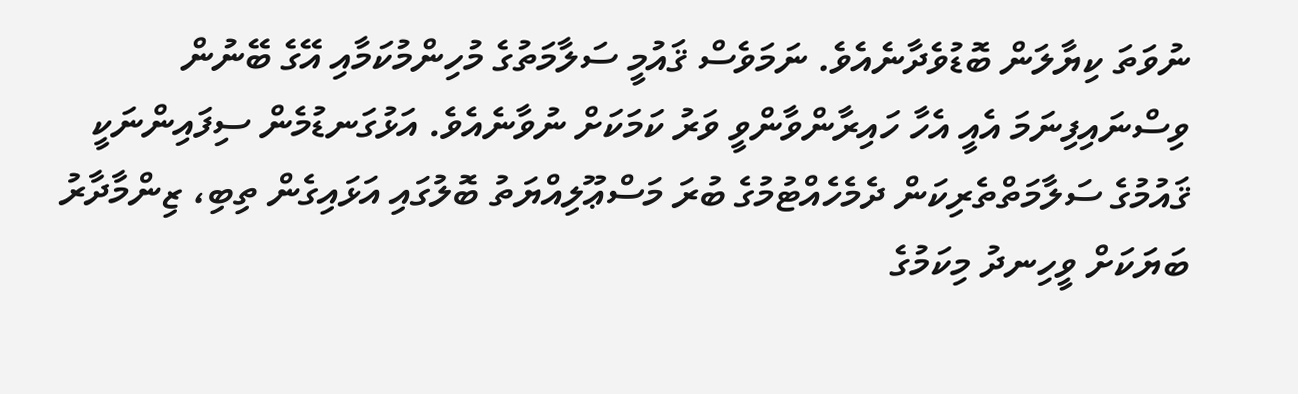ނުވަތަ ކިޔާލަން ބޮޑުވެދާނެއެވެ. ނަމަވެސް ޤައުމީ ސަލާމަތުގެ މުހިންމުކަމާއި އޭގެ ބޭނުން ވިސްނައިފިނަމަ އެއީ އެހާ ހައިރާންވާންވީ ވަރު ކަމަކަށް ނުވާނެއެވެ. އަޅުގަނޑުމެން ސިފައިންނަކީ ޤައުމުގެ ސަލާމަތްތެރިކަން ދެމެހެއްޓުމުގެ ބުރަ މަސްޢޫލިއްޔަތު ބޮލުގައި އަޅައިގެން ތިބި، ޒިންމާދާރު ބަޔަކަށް ވީހިނދު މިކަމުގެ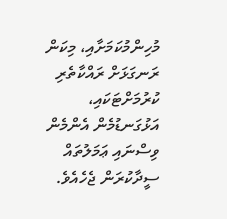މުހިންމުކަމަށާއި، މިކަން ރަނގަޅަށް ރައްކާތެރި ކުރުމަށްޓަކައި، އަޅުގަނޑުމެން އެންމެން ވިސްނައި ޢަމަލުތައް ސީދާކުރަން ޖެހެއެވެ.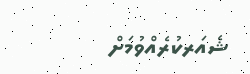ޝެއަރކުރެއްވުމަށް